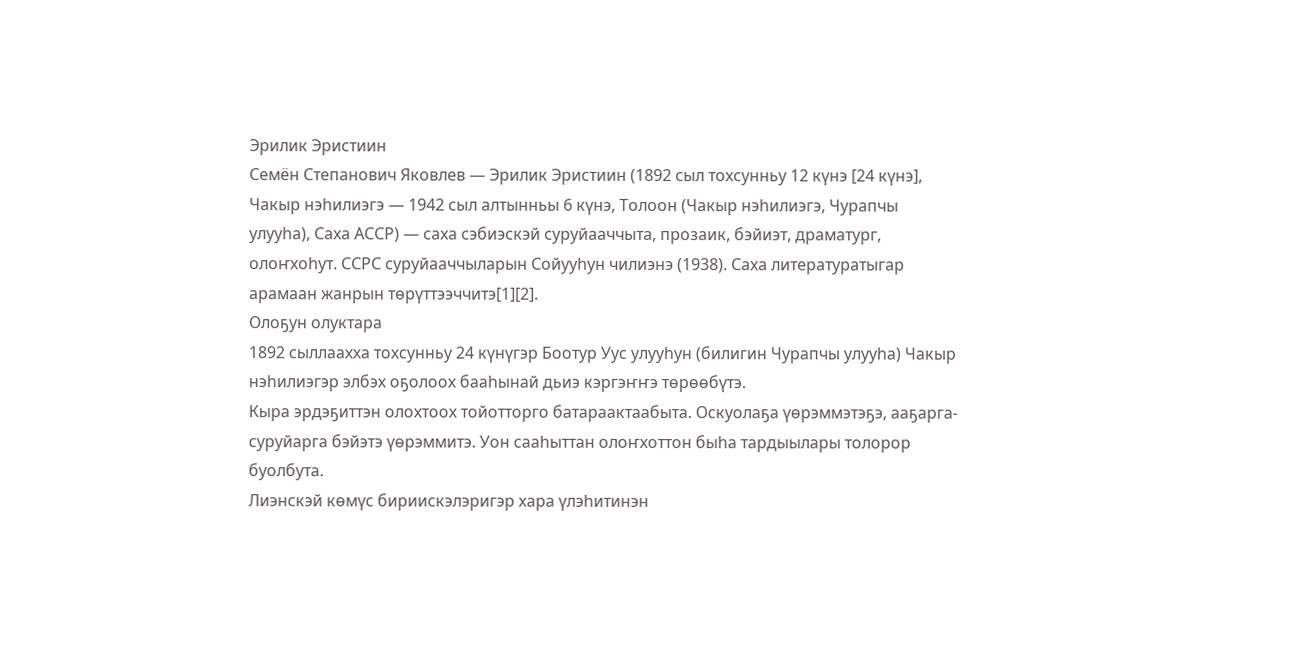Эрилик Эристиин
Семён Степанович Яковлев — Эрилик Эристиин (1892 сыл тохсунньу 12 күнэ [24 күнэ], Чакыр нэһилиэгэ — 1942 сыл алтынньы 6 күнэ, Толоон (Чакыр нэһилиэгэ, Чурапчы улууһа), Саха АССР) — саха сэбиэскэй суруйааччыта, прозаик, бэйиэт, драматург, олоҥхоһут. ССРС суруйааччыларын Сойууһун чилиэнэ (1938). Саха литературатыгар арамаан жанрын төрүттээччитэ[1][2].
Олоҕун олуктара
1892 сыллаахха тохсунньу 24 күнүгэр Боотур Уус улууһун (билигин Чурапчы улууһа) Чакыр нэһилиэгэр элбэх оҕолоох бааһынай дьиэ кэргэҥҥэ төрөөбүтэ.
Кыра эрдэҕиттэн олохтоох тойотторго батараактаабыта. Оскуолаҕа үөрэммэтэҕэ, ааҕарга-суруйарга бэйэтэ үөрэммитэ. Уон сааһыттан олоҥхоттон быһа тардыылары толорор буолбута.
Лиэнскэй көмүс бириискэлэригэр хара үлэһитинэн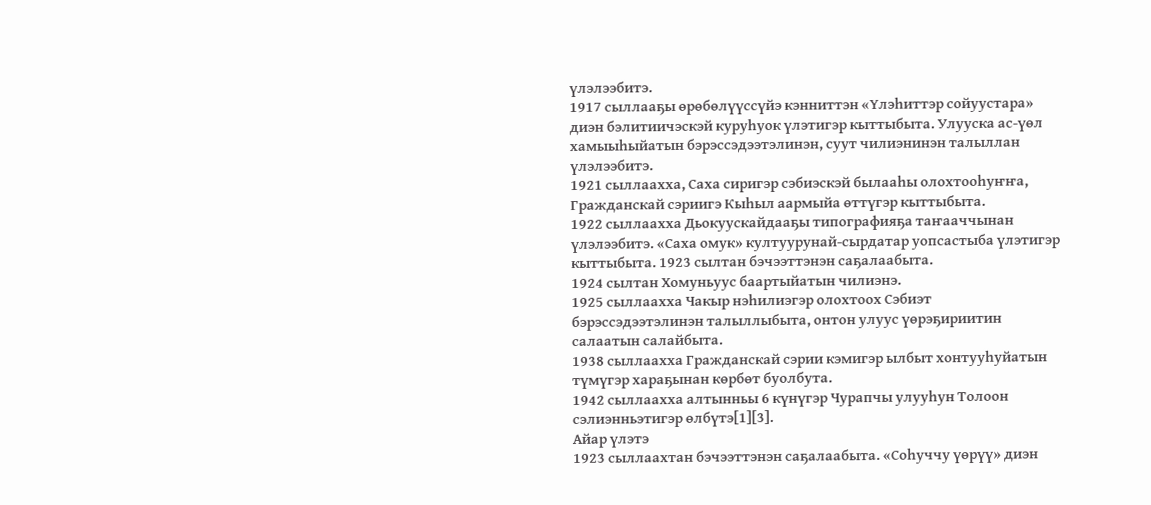үлэлээбитэ.
1917 сыллааҕы өрөбөлүүссүйэ кэнниттэн «Үлэһиттэр сойуустара» диэн бэлитиичэскэй куруһуок үлэтигэр кыттыбыта. Улууска ас-үөл хамыыһыйатын бэрэссэдээтэлинэн, суут чилиэнинэн талыллан үлэлээбитэ.
1921 сыллаахха, Саха сиригэр сэбиэскэй былааһы олохтооһуҥҥа, Гражданскай сэриигэ Кыһыл аармыйа өттүгэр кыттыбыта.
1922 сыллаахха Дьокуускайдааҕы типографияҕа таҥааччынан үлэлээбитэ. «Саха омук» култуурунай-сырдатар уопсастыба үлэтигэр кыттыбыта. 1923 сылтан бэчээттэнэн саҕалаабыта.
1924 сылтан Хомуньуус баартыйатын чилиэнэ.
1925 сыллаахха Чакыр нэһилиэгэр олохтоох Сэбиэт бэрэссэдээтэлинэн талыллыбыта, онтон улуус үөрэҕириитин салаатын салайбыта.
1938 сыллаахха Гражданскай сэрии кэмигэр ылбыт хонтууһуйатын түмүгэр хараҕынан көрбөт буолбута.
1942 сыллаахха алтынньы 6 күнүгэр Чурапчы улууһун Толоон сэлиэнньэтигэр өлбүтэ[1][3].
Айар үлэтэ
1923 сыллаахтан бэчээттэнэн саҕалаабыта. «Соһуччу үөрүү» диэн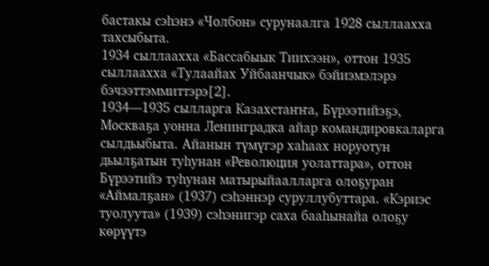бастакы сэһэнэ «Чолбон» сурунаалга 1928 сыллаахха тахсыбыта.
1934 сыллаахха «Бассабыык Тиихээн», оттон 1935 сыллаахха «Тулаайах Уйбаанчык» бэйиэмэлэрэ бэчээттэммиттэрэ[2].
1934—1935 сылларга Казахстаҥҥа, Бүрээтийэҕэ, Москваҕа уонна Ленинградка айар командировкаларга сылдьыбыта. Айанын түмүгэр хаһаах норуотун дьылҕатын туһунан «Революция уолаттара», оттон Бүрээтийэ туһунан матырыйаалларга олоҕуран «Аймалҕан» (1937) сэһэннэр суруллубуттара. «Кэриэс туолуута» (1939) сэһэнигэр саха бааһынайа олоҕу көрүүтэ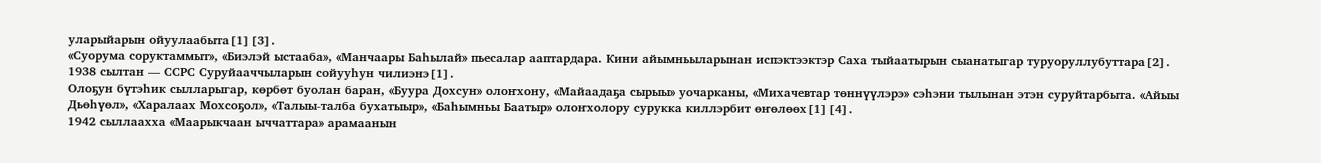уларыйарын ойуулаабыта[1][3].
«Суорума соруктаммыт», «Биэлэй ыстааба», «Манчаары Баһылай» пьесалар ааптардара. Кини айымньыларынан испэктээктэр Саха тыйаатырын сыанатыгар туруоруллубуттара[2].
1938 сылтан — ССРС Суруйааччыларын сойууһун чилиэнэ[1].
Олоҕун бүтэһик сылларыгар, көрбөт буолан баран, «Буура Дохсун» олоҥхону, «Майаадаҕа сырыы» уочарканы, «Михачевтар төннүүлэрэ» сэһэни тылынан этэн суруйтарбыта. «Айыы Дьөһүөл», «Харалаах Мохсоҕол», «Талыы-талба бухатыыр», «Баһымньы Баатыр» олоҥхолору сурукка киллэрбит өҥөлөөх[1][4].
1942 сыллаахха «Маарыкчаан ыччаттара» арамаанын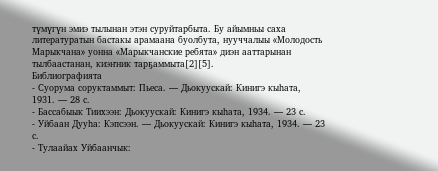түмүгүн эмиэ тылынан этэн суруйтарбыта. Бу айымньы саха литературатын бастакы арамаана буолбута, нууччалыы «Молодость Марыкчана» уонна «Марыкчанские ребята» диэн ааттарынан тылбаастанан, киэҥник тарҕаммыта[2][5].
Библиографията
- Суорума соруктаммыт: Пьеса. — Дьокуускай: Кинигэ кыһата, 1931. — 28 с.
- Бассабыык Тиихээн: Дьокуускай: Кинигэ кыһата, 1934. — 23 с.
- Уйбаан Дууһа: Кэпсээн. — Дьокуускай: Кинигэ кыһата, 1934. — 23 с.
- Тулаайах Уйбаанчык: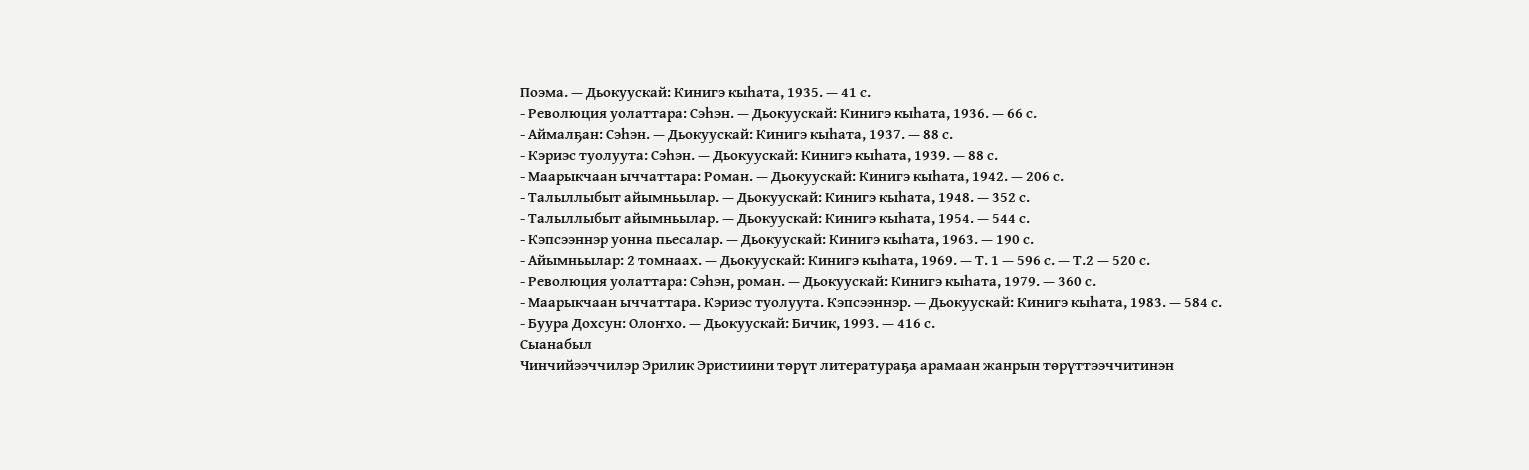Поэма. — Дьокуускай: Кинигэ кыһата, 1935. — 41 с.
- Революция уолаттара: Сэһэн. — Дьокуускай: Кинигэ кыһата, 1936. — 66 с.
- Аймалҕан: Сэһэн. — Дьокуускай: Кинигэ кыһата, 1937. — 88 с.
- Кэриэс туолуута: Сэһэн. — Дьокуускай: Кинигэ кыһата, 1939. — 88 с.
- Маарыкчаан ыччаттара: Роман. — Дьокуускай: Кинигэ кыһата, 1942. — 206 с.
- Талыллыбыт айымньылар. — Дьокуускай: Кинигэ кыһата, 1948. — 352 с.
- Талыллыбыт айымньылар. — Дьокуускай: Кинигэ кыһата, 1954. — 544 с.
- Кэпсээннэр уонна пьесалар. — Дьокуускай: Кинигэ кыһата, 1963. — 190 с.
- Айымньылар: 2 томнаах. — Дьокуускай: Кинигэ кыһата, 1969. — Т. 1 — 596 с. — Т.2 — 520 с.
- Революция уолаттара: Сэһэн, роман. — Дьокуускай: Кинигэ кыһата, 1979. — 360 с.
- Маарыкчаан ыччаттара. Кэриэс туолуута. Кэпсээннэр. — Дьокуускай: Кинигэ кыһата, 1983. — 584 с.
- Буура Дохсун: Олоҥхо. — Дьокуускай: Бичик, 1993. — 416 с.
Сыанабыл
Чинчийээччилэр Эрилик Эристиини төрүт литератураҕа арамаан жанрын төрүттээччитинэн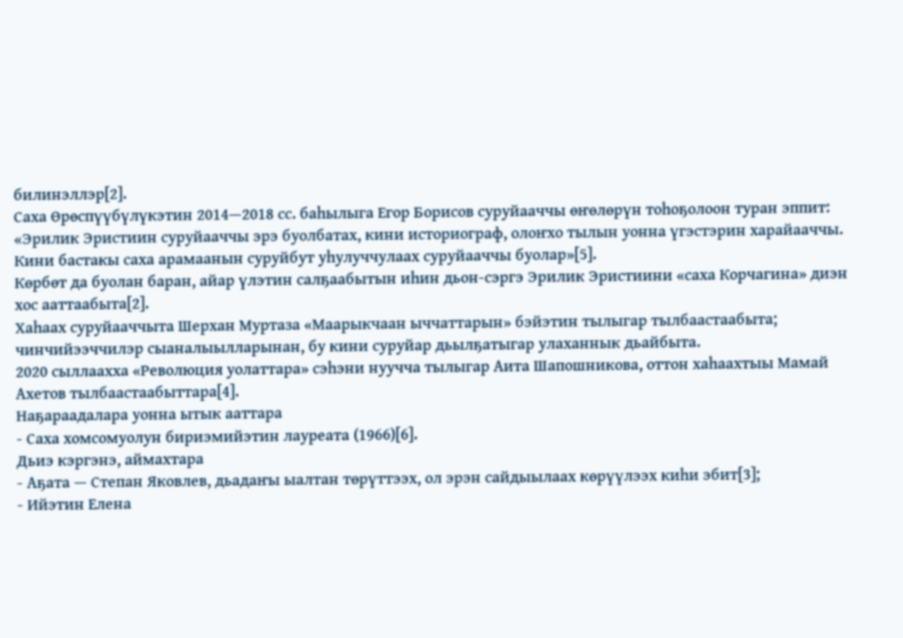билинэллэр[2].
Саха Өрөспүүбүлүкэтин 2014—2018 сс. баһылыга Егор Борисов суруйааччы өҥөлөрүн тоһоҕолоон туран эппит: «Эрилик Эристиин суруйааччы эрэ буолбатах, кини историограф, олоҥхо тылын уонна үгэстэрин харайааччы. Кини бастакы саха арамаанын суруйбут уһулуччулаах суруйааччы буолар»[5].
Көрбөт да буолан баран, айар үлэтин салҕаабытын иһин дьон-сэргэ Эрилик Эристиини «саха Корчагина» диэн хос ааттаабыта[2].
Хаһаах суруйааччыта Шерхан Муртаза «Маарыкчаан ыччаттарын» бэйэтин тылыгар тылбаастаабыта; чинчийээччилэр сыаналыылларынан, бу кини суруйар дьылҕатыгар улаханнык дьайбыта.
2020 сыллаахха «Революция уолаттара» сэһэни нуучча тылыгар Аита Шапошникова, оттон хаһаахтыы Мамай Ахетов тылбаастаабыттара[4].
Наҕараадалара уонна ытык ааттара
- Саха хомсомуолун бириэмийэтин лауреата (1966)[6].
Дьиэ кэргэнэ, аймахтара
- Аҕата — Степан Яковлев, дьадаҥы ыалтан төрүттээх, ол эрэн сайдыылаах көрүүлээх киһи эбит[3];
- Ийэтин Елена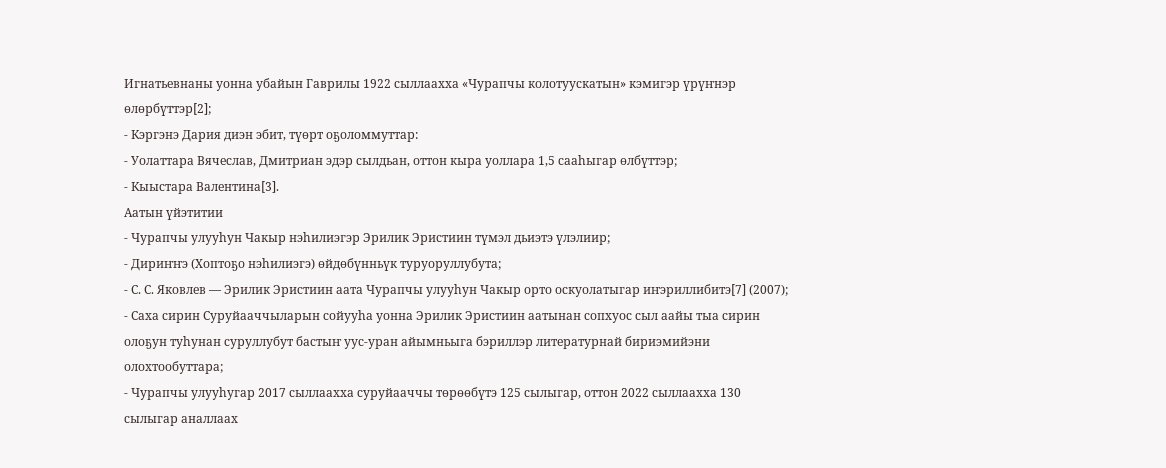Игнатьевнаны уонна убайын Гаврилы 1922 сыллаахха «Чурапчы колотуускатын» кэмигэр үрүҥнэр өлөрбүттэр[2];
- Кэргэнэ Дария диэн эбит, түөрт оҕоломмуттар:
- Уолаттара Вячеслав, Дмитриан эдэр сылдьан, оттон кыра уоллара 1,5 сааһыгар өлбүттэр;
- Кыыстара Валентина[3].
Аатын үйэтитии
- Чурапчы улууһун Чакыр нэһилиэгэр Эрилик Эристиин түмэл дьиэтэ үлэлиир;
- Дириҥҥэ (Хоптоҕо нэһилиэгэ) өйдөбүнньүк туруоруллубута;
- С. С. Яковлев — Эрилик Эристиин аата Чурапчы улууһун Чакыр орто оскуолатыгар иҥэриллибитэ[7] (2007);
- Саха сирин Суруйааччыларын сойууһа уонна Эрилик Эристиин аатынан сопхуос сыл аайы тыа сирин олоҕун туһунан суруллубут бастыҥ уус-уран айымньыга бэриллэр литературнай бириэмийэни олохтообуттара;
- Чурапчы улууһугар 2017 сыллаахха суруйааччы төрөөбүтэ 125 сылыгар, оттон 2022 сыллаахха 130 сылыгар аналлаах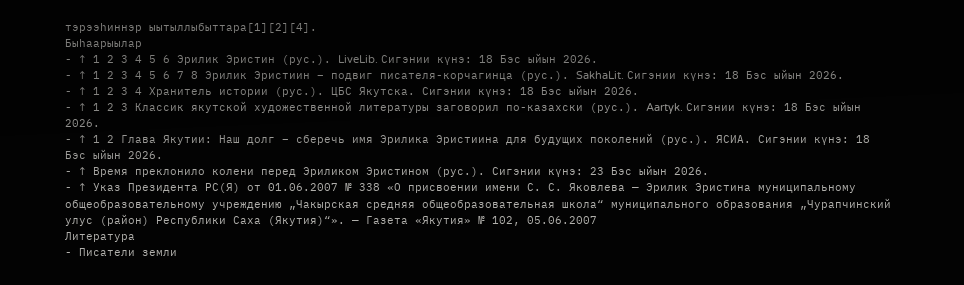тэрээһиннэр ыытыллыбыттара[1][2][4].
Быһаарыылар
- ↑ 1 2 3 4 5 6 Эрилик Эристин (рус.). LiveLib. Сигэнии күнэ: 18 Бэс ыйын 2026.
- ↑ 1 2 3 4 5 6 7 8 Эрилик Эристиин – подвиг писателя-корчагинца (рус.). SakhaLit. Сигэнии күнэ: 18 Бэс ыйын 2026.
- ↑ 1 2 3 4 Хранитель истории (рус.). ЦБС Якутска. Сигэнии күнэ: 18 Бэс ыйын 2026.
- ↑ 1 2 3 Классик якутской художественной литературы заговорил по-казахски (рус.). Aartyk. Сигэнии күнэ: 18 Бэс ыйын 2026.
- ↑ 1 2 Глава Якутии: Наш долг – сберечь имя Эрилика Эристиина для будущих поколений (рус.). ЯСИА. Сигэнии күнэ: 18 Бэс ыйын 2026.
- ↑ Время преклонило колени перед Эриликом Эристином (рус.). Сигэнии күнэ: 23 Бэс ыйын 2026.
- ↑ Указ Президента РС(Я) от 01.06.2007 № 338 «О присвоении имени С. С. Яковлева — Эрилик Эристина муниципальному общеобразовательному учреждению „Чакырская средняя общеобразовательная школа“ муниципального образования „Чурапчинский улус (район) Республики Саха (Якутия)“». — Газета «Якутия» № 102, 05.06.2007
Литература
- Писатели земли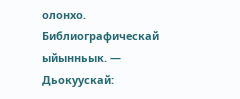олонхо. Библиографическай ыйынньык. — Дьокуускай: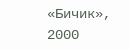«Бичик», 2000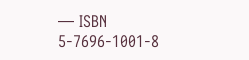— ISBN 5-7696-1001-8